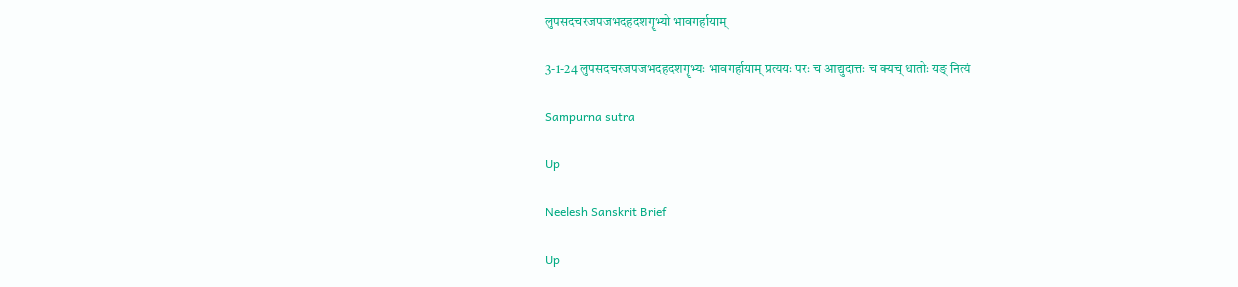लुपसदचरजपजभदहदशगॄभ्यो भावगर्हायाम्

3-1-24 लुपसदचरजपजभदहदशगॄभ्यः भावगर्हायाम् प्रत्ययः परः च आद्युदात्तः च क्यच् धातोः यङ् नित्यं

Sampurna sutra

Up

Neelesh Sanskrit Brief

Up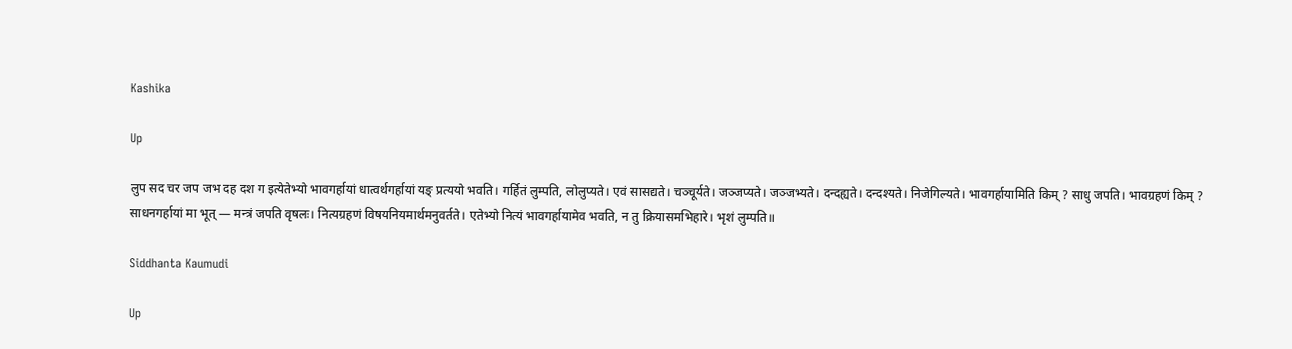Kashika

Up

लुप सद चर जप जभ दह दश ग इत्येतेभ्यो भावगर्हायां धात्वर्थगर्हायां यङ् प्रत्ययो भवति। गर्हितं लुम्पति, लोलुप्यते। एवं सासद्यते। चञ्चूर्यते। जञ्जप्यते। जञ्जभ्यते। दन्दह्यते। दन्दश्यते। निजेगिल्यते। भावगर्हायामिति किम् ? साधु जपति। भावग्रहणं किम् ? साधनगर्हायां मा भूत् — मन्त्रं जपति वृषलः। नित्यग्रहणं विषयनियमार्थमनुवर्तते। एतेभ्यो नित्यं भावगर्हायामेव भवति, न तु क्रियासमभिहारे। भृशं लुम्पति॥

Siddhanta Kaumudi

Up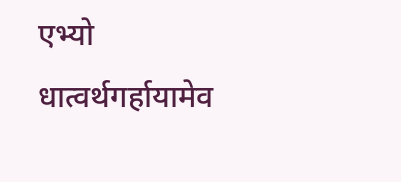एभ्यो धात्वर्थगर्हायामेव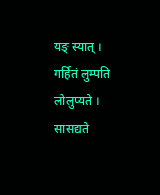यङ् स्यात् । गर्हितं लुम्पति लोलुप्यते । सासद्यते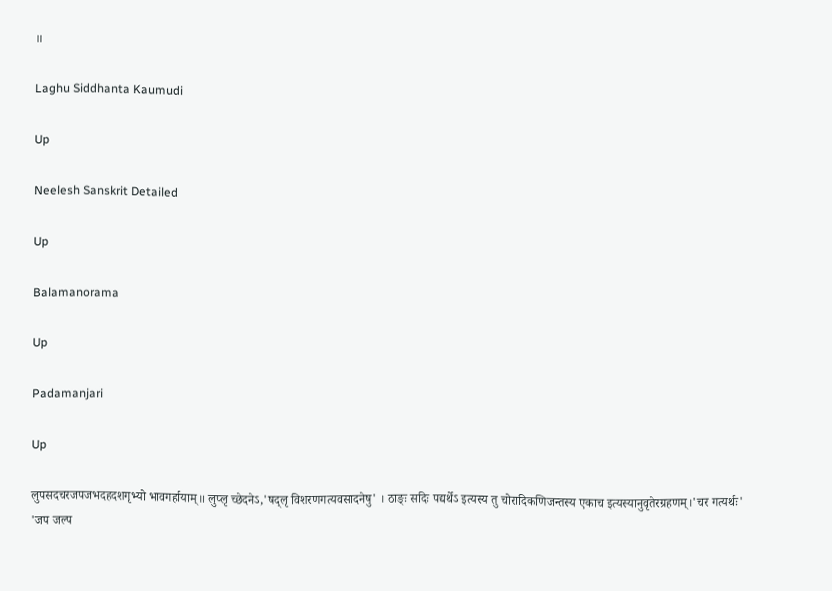॥

Laghu Siddhanta Kaumudi

Up

Neelesh Sanskrit Detailed

Up

Balamanorama

Up

Padamanjari

Up

लुपसदचरजपजभदहदशगृभ्यो भावगर्हायाम्॥ लुप्लृ च्छेदनेऽ,'षद्लृ विशरणगत्यवसादनेषु' । ठाङ्ः सदिः पद्यर्थेऽ इत्यस्य तु चोरादिकणिजन्तस्य एकाच इत्यस्यानुवृतेरग्रहणम्।'चर गत्यर्थः' 'जप जल्प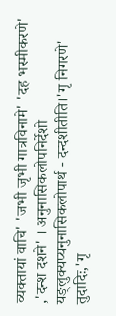व्यक्तायां वाचि' 'जभी जृभी गात्रविनामे' 'दह भस्मीकरणे' ,'दन्श दशने' । अनुनासिकलोपनिर्देशो यङ्लुक्यप्यनुनासिकलोपार्थ - दन्दशीतीति।'गृ निगरणे' तुदादिः,'गृ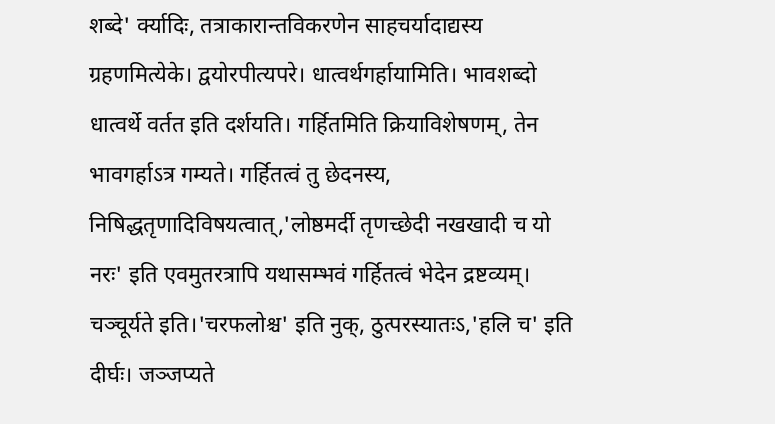शब्दे' र्क्यादिः, तत्राकारान्तविकरणेन साहचर्यादाद्यस्य ग्रहणमित्येके। द्वयोरपीत्यपरे। धात्वर्थगर्हायामिति। भावशब्दो धात्वर्थे वर्तत इति दर्शयति। गर्हितमिति क्रियाविशेषणम्, तेन भावगर्हाऽत्र गम्यते। गर्हितत्वं तु छेदनस्य, निषिद्धतृणादिविषयत्वात्,'लोष्ठमर्दी तृणच्छेदी नखखादी च यो नरः' इति एवमुतरत्रापि यथासम्भवं गर्हितत्वं भेदेन द्रष्टव्यम्। चञ्चूर्यते इति।'चरफलोश्च' इति नुक्, ठुत्परस्यातःऽ,'हलि च' इति दीर्घः। जञ्जप्यते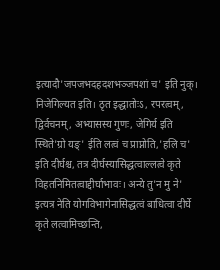इत्यादौ'जपजभदहदशभञ्जपशां च' इति नुक्। निजेगिल्यत इति। ठृत इद्धातोःऽ, रपरत्वम्, द्विर्वचनम्, अभ्यासस्य गुणः, जेगिर्य इति स्थिते'ग्रो यङ्' ईति लत्वं च प्राप्नोति,'हलि च' इति दीर्घश्च, तत्र दीर्घस्यासिद्धत्वाल्लत्वे कृते विहतनिमितत्वाद्दीर्घाभावः। अन्ये तु'न मु ने' इत्यत्र नेति योगविभागेनासिद्धत्वं बाधित्वा दीर्घे कृते लत्वामिच्छन्ति,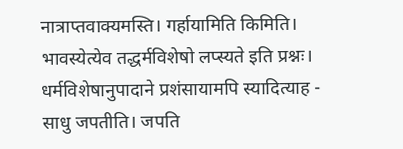नात्राप्तवाक्यमस्ति। गर्हायामिति किमिति। भावस्येत्येव तद्धर्मविशेषो लप्स्यते इति प्रश्नः। धर्मविशेषानुपादाने प्रशंसायामपि स्यादित्याह - साधु जपतीति। जपति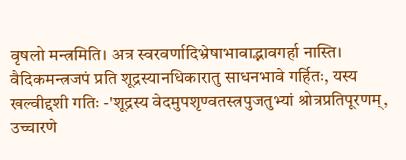वृषलो मन्त्रमिति। अत्र स्वरवर्णादिभ्रेषाभावाद्भावगर्हा नास्ति। वैदिकमन्त्रजपं प्रति शूद्रस्यानधिकारातु साधनभावे गर्हितः, यस्य खल्वीद्दशी गतिः -'शूद्रस्य वेदमुपशृण्वतस्त्रपुजतुभ्यां श्रोत्रप्रतिपूरणम्, उच्चारणे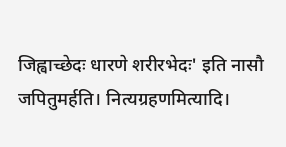जिह्वाच्छेदः धारणे शरीरभेदः' इति नासौ जपितुमर्हति। नित्यग्रहणमित्यादि।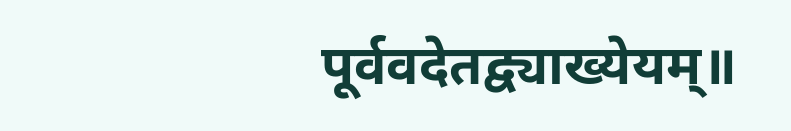पूर्ववदेतद्व्याख्येयम्॥